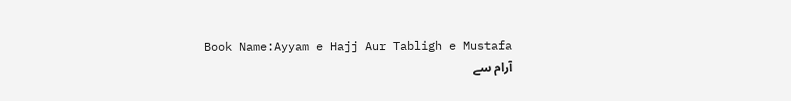Book Name:Ayyam e Hajj Aur Tabligh e Mustafa
آرام سے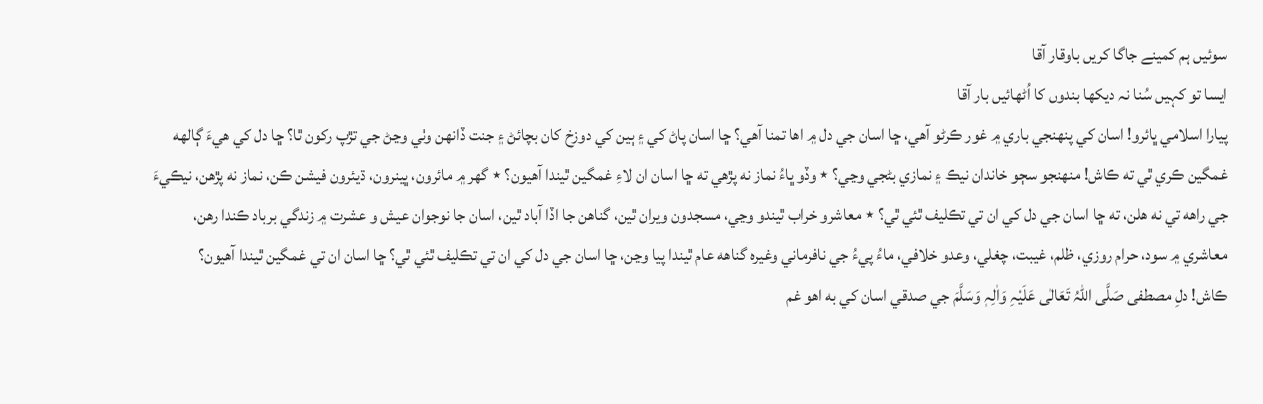سوئیں ہم کمینے جاگا کریں باوقار آقا
ایسا تو کہیں سُنا نہ دیکھا بندوں کا اُٹھائیں بار آقا
پيارا اسلامي ڀائرو! اسان کي پنهنجي باري ۾ غور ڪرڻو آهي، ڇا اسان جي دل ۾ اها تمنا آهي؟ ڇا اسان پاڻ کي ۽ ٻين کي دوزخ کان بچائڻ ۽ جنت ڏانهن وٺي وڃڻ جي تڙپ رکون ٿا؟ ڇا دل کي هيءَ ڳالهه غمگين ڪري ٿي ته ڪاش! منهنجو سڄو خاندان نيڪ ۽ نمازي بڻجي وڃي؟ ٭ وڏو ڀاءُ نماز نه پڙهي ته ڇا اسان ان لاءِ غمگين ٿيندا آهيون؟ ٭ گهر ۾ مائرون، ڀينرون، ڌيئرون فيشن ڪن، نماز نه پڙهن، نيڪيءَ جي راهه تي نه هلن، ته ڇا اسان جي دل کي ان تي تڪليف ٿئي ٿي؟ ٭ معاشرو خراب ٿيندو وڃي، مسجدون ويران ٿين، گناهن جا اڏا آباد ٿين، اسان جا نوجوان عيش و عشرت ۾ زندگي برباد ڪندا رهن، معاشري ۾ سود، حرام روزي، ظلم، غيبت، چغلي، وعدو خلافي، ماءُ پيءُ جي نافرماني وغيره گناهه عام ٿيندا پيا وڃن، ڇا اسان جي دل کي ان تي تڪليف ٿئي ٿي؟ ڇا اسان ان تي غمگين ٿيندا آهيون؟
ڪاش! دلِ مصطفى صَلَّی اللہُ تَعَالٰی عَلَیْہِ وَاٰلِہٖ وَسَلَّمَ جي صدقي اسان کي به اهو غم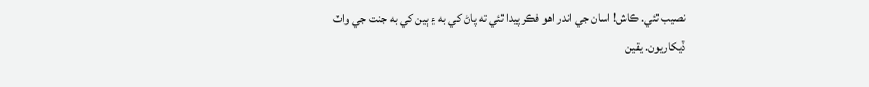نصيب ٿئي. ڪاش! اسان جي اندر اهو فڪر پيدا ٿئي ته پاڻ کي به ۽ ٻين کي به جنت جي واٽ ڏيکاريون. يقين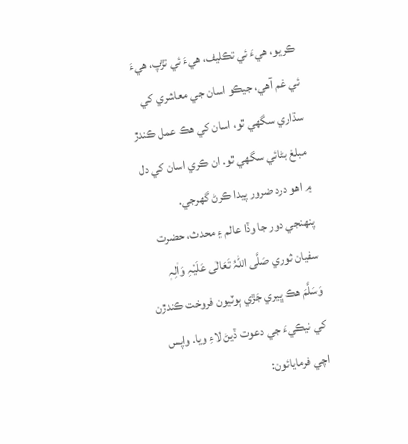ڪريو، هيءَ ئي تڪليف، هيءَ ئي تڙپ، هيءَ ئي غم آهي، جيڪو اسان جي معاشري کي سڌاري سگهي ٿو، اسان کي هڪ عمل ڪندڙ مبلغ بڻائي سگهي ٿو. ان ڪري اسان کي دل ۾ اهو درد ضرور پيدا ڪرڻ گهرجي.
پنهنجي دور جا وڏا عالم ۽ محدث، حضرت سفيان ثوري صَلَّی اللہُ تَعَالٰی عَلَیْہِ وَاٰلِہٖ وَسَلَّمَ هڪ ڀيري جَڙي ٻوٽيون فروخت ڪندڙن کي نيڪيءَ جي دعوت ڏيڻ لاءِ ويا. واپس اچي فرمايائون: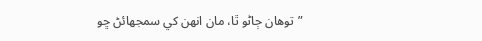”توهان ڄاڻو ٿا، مان انهن کي سمجهائڻ ڇو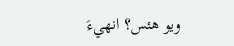ويو هئس؟ انهيءَ